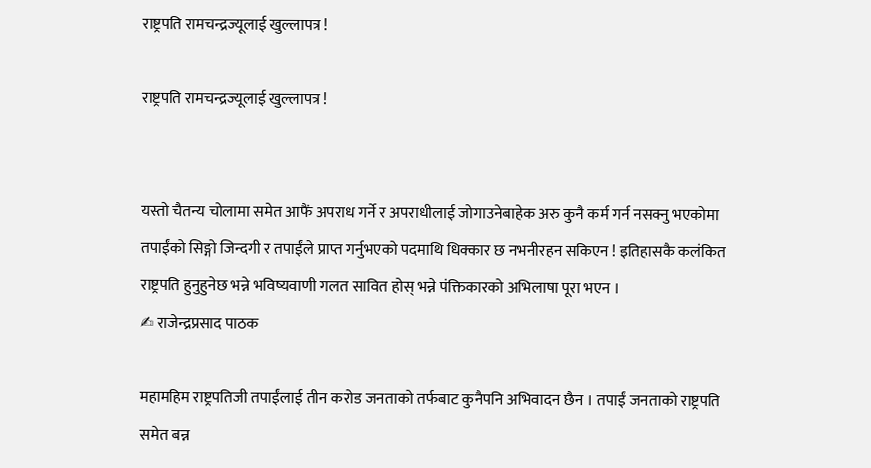राष्ट्रपति रामचन्द्रज्यूलाई खुल्लापत्र !

राष्ट्रपति रामचन्द्रज्यूलाई खुल्लापत्र !


यस्तो चैतन्य चोलामा समेत आफैं अपराध गर्ने र अपराधीलाई जोगाउनेबाहेक अरु कुनै कर्म गर्न नसक्नु भएकोमा तपाईंको सिङ्गो जिन्दगी र तपाईंले प्राप्त गर्नुभएको पदमाथि धिक्कार छ नभनीरहन सकिएन ! इतिहासकै कलंकित राष्ट्रपति हुनुहुनेछ भन्ने भविष्यवाणी गलत सावित होस् भन्ने पंक्तिकारको अभिलाषा पूरा भएन ।
✍ राजेन्द्रप्रसाद पाठक

महामहिम राष्ट्रपतिजी तपाईंलाई तीन करोड जनताको तर्फबाट कुनैपनि अभिवादन छैन । तपाईं जनताको राष्ट्रपति समेत बन्न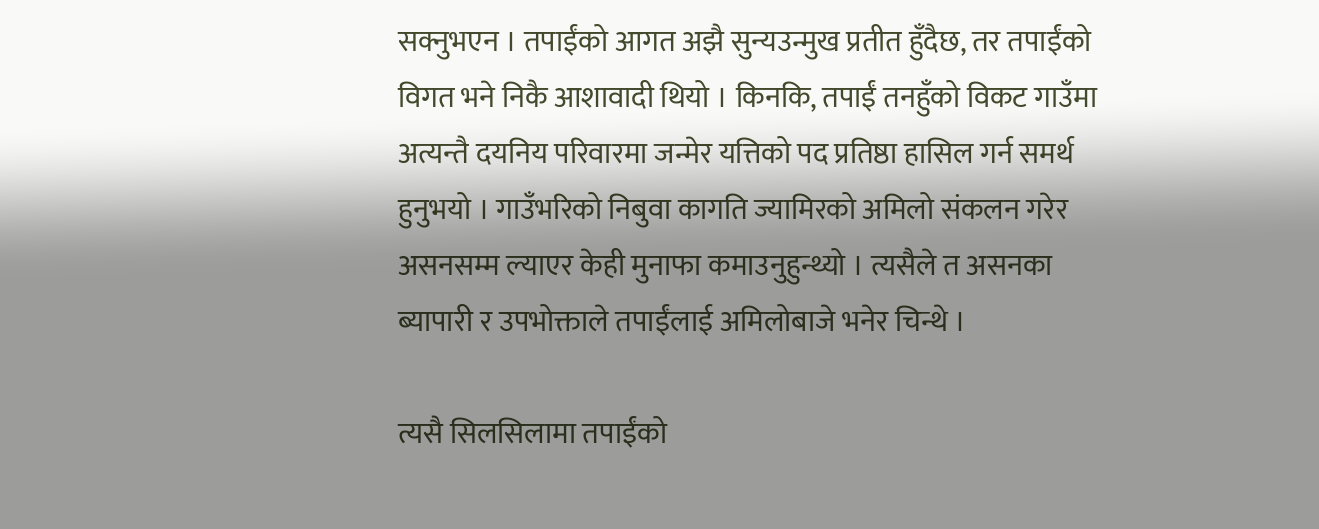सक्नुभएन । तपाईंको आगत अझै सुन्यउन्मुख प्रतीत हुँदैछ, तर तपाईंको विगत भने निकै आशावादी थियो । किनकि, तपाईं तनहुँको विकट गाउँमा अत्यन्तै दयनिय परिवारमा जन्मेर यत्तिको पद प्रतिष्ठा हासिल गर्न समर्थ हुनुभयो । गाउँभरिको निबुवा कागति ज्यामिरको अमिलो संकलन गरेर असनसम्म ल्याएर केही मुनाफा कमाउनुहुन्थ्यो । त्यसैले त असनका ब्यापारी र उपभोक्ताले तपाईंलाई अमिलोबाजे भनेर चिन्थे ।

त्यसै सिलसिलामा तपाईंको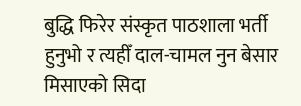बुद्धि फिरेर संस्कृत पाठशाला भर्ती हुनुभो र त्यहीँ दाल-चामल नुन बेसार मिसाएको सिदा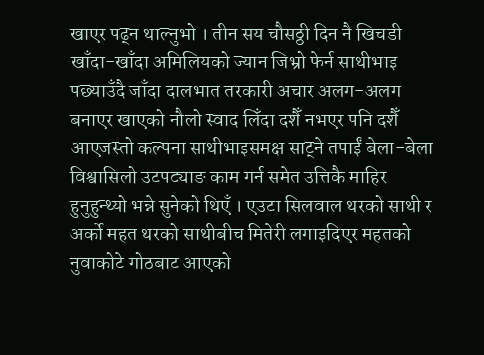खाएर पढ्न थाल्नुभो । तीन सय चौसठ्ठी दिन नै खिचडी खाँदा-खाँदा अमिलियको ज्यान जिभ्रो फेर्न साथीभाइ पछ्याउँदै जाँदा दालभात तरकारी अचार अलग-अलग बनाएर खाएको नौलो स्वाद लिँदा दशैँ नभएर पनि दशैँ आएजस्तो कल्पना साथीभाइसमक्ष साट्ने तपाईं बेला-बेला विश्वासिलो उटपट्याङ काम गर्न समेत उत्तिकै माहिर हुनुहुन्थ्यो भन्ने सुनेको थिएँ । एउटा सिलवाल थरको साथी र अर्को महत थरको साथीबीच मितेरी लगाइदिएर महतको नुवाकोटे गोठबाट आएको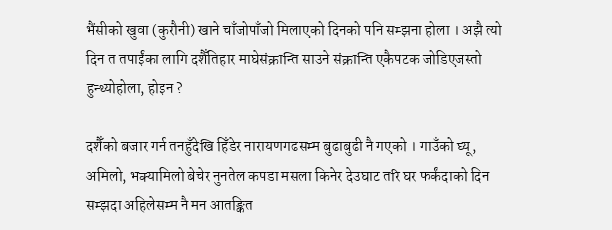भैंसीको खुवा (कुरौनी) खाने चाँजोपाँजो मिलाएको दिनको पनि सम्झना होला । अझै त्यो दिन त तपाईंका लागि दशैँतिहार माघेसंक्रान्ति साउने संक्रान्ति एकैपटक जोडिएजस्तो हुन्थ्योहोला, होइन ?

दशैँको बजार गर्न तनहुँदेखि हिँडेर नारायणगढसम्म बुढाबुढी नै गएको । गाउँको घ्यू, अमिलो, भक्यामिलो बेचेर नुनतेल कपडा मसला किनेर देउघाट तरि घर फर्कंदाको दिन सम्झदा अहिलेसम्म नै मन आतङ्कित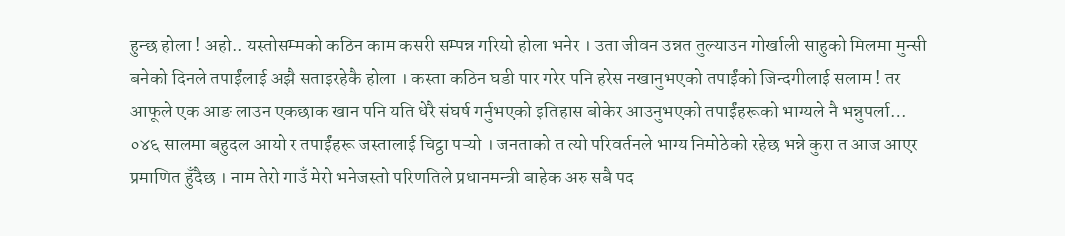हुन्छ होला ! अहो.. यस्तोसम्मको कठिन काम कसरी सम्पन्न गरियो होला भनेर । उता जीवन उन्नत तुल्याउन गोर्खाली साहुको मिलमा मुन्सी बनेको दिनले तपाईंलाई अझै सताइरहेकै होला । कस्ता कठिन घडी पार गरेर पनि हरेस नखानुभएको तपाईंको जिन्दगीलाई सलाम ! तर आफूले एक आङ लाउन एकछाक खान पनि यति धेरै संघर्ष गर्नुभएको इतिहास बोकेर आउनुभएको तपाईंहरूको भाग्यले नै भन्नुपर्ला… ०४६ सालमा बहुदल आयो र तपाईंहरू जस्तालाई चिट्ठा पऱ्यो । जनताको त त्यो परिवर्तनले भाग्य निमोठेको रहेछ भन्ने कुरा त आज आएर प्रमाणित हुँदैछ । नाम तेरो गाउँ मेरो भनेजस्तो परिणतिले प्रधानमन्त्री बाहेक अरु सबै पद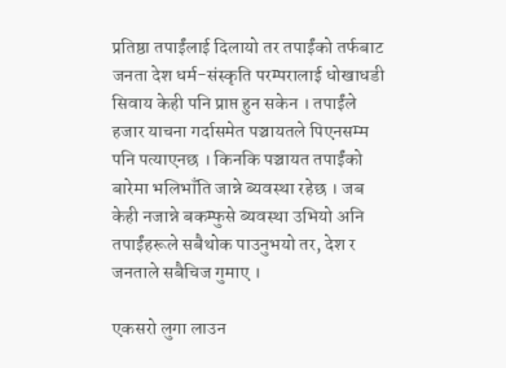प्रतिष्ठा तपाईंलाई दिलायो तर तपाईंको तर्फबाट जनता देश धर्म-संस्कृति परम्परालाई धोखाधडी सिवाय केही पनि प्राप्त हुन सकेन । तपाईंले हजार याचना गर्दासमेत पञ्चायतले पिएनसम्म पनि पत्याएनछ । किनकि पञ्चायत तपाईंको बारेमा भलिभाँति जान्ने ब्यवस्था रहेछ । जब केही नजान्ने बकम्फुसे ब्यवस्था उभियो अनि तपाईंहरूले सबैथोक पाउनुभयो तर, देश र जनताले सबैचिज गुमाए ।

एकसरो लुगा लाउन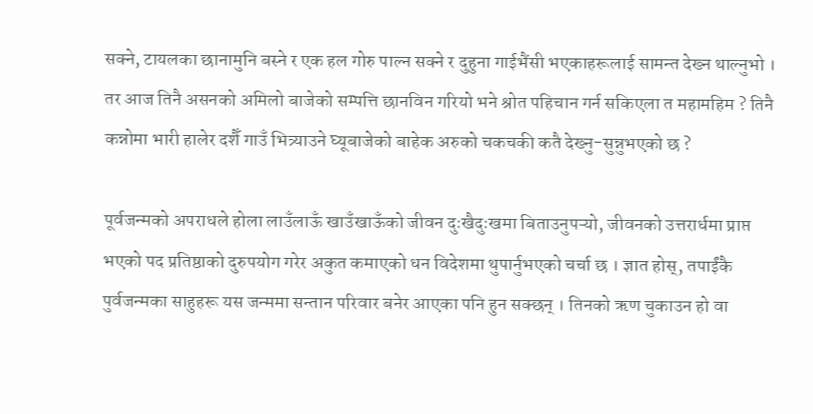सक्ने, टायलका छानामुनि बस्ने र एक हल गोरु पाल्न सक्ने र दुहुना गाईभैंसी भएकाहरूलाई सामन्त देख्न थाल्नुभो । तर आज तिनै असनको अमिलो बाजेको सम्पत्ति छानविन गरियो भने श्रोत पहिचान गर्न सकिएला त महामहिम ? तिनै कन्नोमा भारी हालेर दशैँ गाउँ भित्र्याउने घ्यूबाजेको बाहेक अरुको चकचकी कतै देख्नु-सुन्नुभएको छ ?

पूर्वजन्मको अपराधले होला लाउँलाऊँ खाउँखाऊँको जीवन दुःखैदुःखमा बिताउनुपऱ्यो, जीवनको उत्तरार्धमा प्राप्त भएको पद प्रतिष्ठाको दुरुपयोग गरेर अकुत कमाएको धन विदेशमा थुपार्नुभएको चर्चा छ । ज्ञात होस्, तपाईंकै पुर्वजन्मका साहुहरू यस जन्ममा सन्तान परिवार बनेर आएका पनि हुन सक्छन् । तिनको ऋण चुकाउन हो वा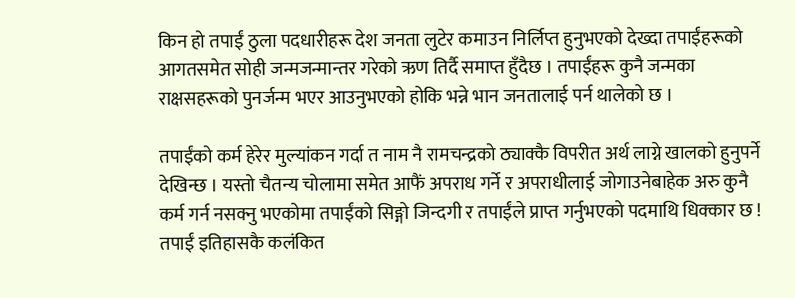किन हो तपाईं ठुला पदधारीहरू देश जनता लुटेर कमाउन निर्लिप्त हुनुभएको देख्दा तपाईंहरूको आगतसमेत सोही जन्मजन्मान्तर गरेको ऋण तिर्दै समाप्त हुँदैछ । तपाईंहरू कुनै जन्मका राक्षसहरूको पुनर्जन्म भएर आउनुभएको होकि भन्ने भान जनतालाई पर्न थालेको छ ।

तपाईंको कर्म हेरेर मुल्यांकन गर्दा त नाम नै रामचन्द्रको ठ्याक्कै विपरीत अर्थ लाग्ने खालको हुनुपर्ने देखिन्छ । यस्तो चैतन्य चोलामा समेत आफैं अपराध गर्ने र अपराधीलाई जोगाउनेबाहेक अरु कुनै कर्म गर्न नसक्नु भएकोमा तपाईंको सिङ्गो जिन्दगी र तपाईंले प्राप्त गर्नुभएको पदमाथि धिक्कार छ ! तपाईं इतिहासकै कलंकित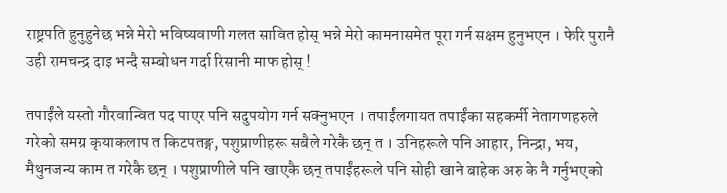राष्ट्रपति हुनुहुनेछ भन्ने मेरो भविष्यवाणी गलत सावित होस् भन्ने मेरो कामनासमेत पूरा गर्न सक्षम हुनुभएन । फेरि पुरानै उही रामचन्द्र दाइ भन्दै सम्बोधन गर्दा रिसानी माफ होस् !

तपाईंले यस्तो गौरवान्वित पद पाएर पनि सदुपयोग गर्न सक्नुभएन । तपाईंलगायत तपाईंका सहकर्मी नेतागणहरुले गरेको समग्र कृयाकलाप त किटपतङ्ग, पशुप्राणीहरू सबैले गरेकै छन् त । उनिहरूले पनि आहार, निन्द्रा, भय, मैथुनजन्य काम त गरेकै छन् । पशुप्राणीले पनि खाएकै छन् तपाईंहरूले पनि सोही खाने बाहेक अरु के नै गर्नुभएको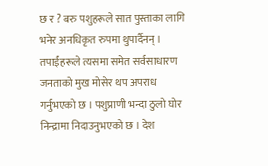छ र ? बरु पशुहरूले सात पुस्ताका लागि भनेर अनधिकृत रुपमा थुपार्दैनन् । तपाईंहरूले त्यसमा समेत सर्वसाधारण जनताको मुख मोसेर थप अपराध गर्नुभएको छ । पशुप्राणी भन्दा ठुलो घोर निन्द्रामा निदाउनुभएको छ । देश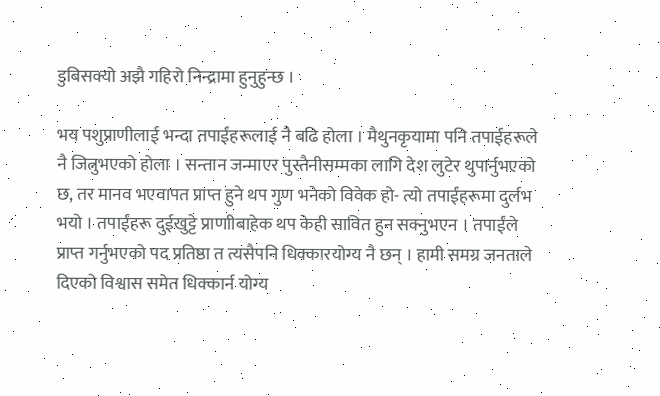डुबिसक्यो अझै गहिरो निन्द्रामा हुनुहुन्छ ।

भय पशुप्राणीलाई भन्दा तपाईंहरूलाई नै बढि होला । मैथुनकृयामा पनि तपाईंहरूले नै जित्नुभएको होला । सन्तान जन्माएर पुस्तैनीसम्मका लागि देश लुटेर थुपार्नुभएको छ, तर मानव भएवापत प्राप्त हुने थप गुण भनेको विवेक हो- त्यो तपाईंहरूमा दुर्लभ भयो । तपाईंहरू दुईखुट्टे प्राणाीबाहेक थप केही सावित हुन सक्नुभएन । तपाईंले प्राप्त गर्नुभएको पद प्रतिष्ठा त त्यसैपनि धिक्कारयोग्य नै छन् । हामी समग्र जनताले दिएको विश्वास समेत धिक्कार्न योग्य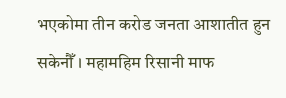भएकोमा तीन करोड जनता आशातीत हुन सकेनौँ । महामहिम रिसानी माफ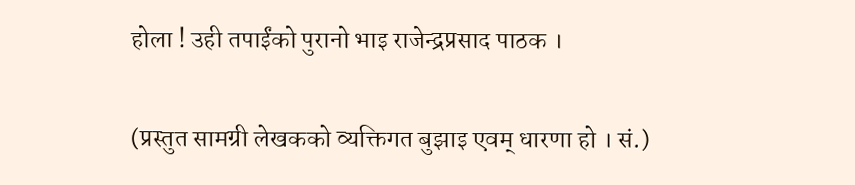होला ! उही तपाईंको पुरानो भाइ राजेन्द्रप्रसाद पाठक ।

(प्रस्तुत सामग्री लेखकको व्यक्तिगत बुझाइ एवम् धारणा हो । सं.)